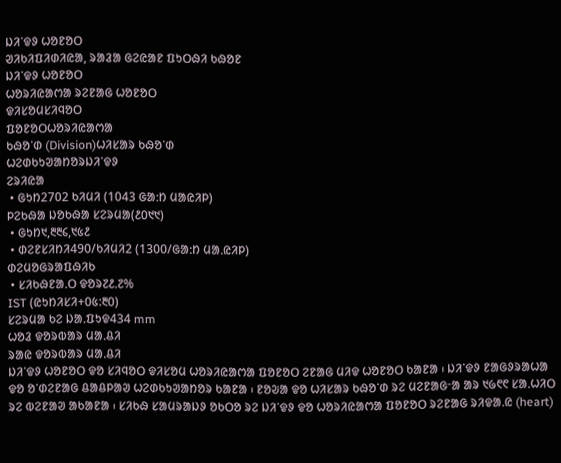ᱡᱤᱸᱫᱽ ᱦᱚᱱᱚᱛ
ᱣᱤᱠᱤᱯᱤᱰᱤᱭᱟ, ᱨᱟᱲᱟ ᱜᱮᱭᱟᱱ ᱯᱩᱛᱷᱤ ᱠᱷᱚᱱ
ᱡᱤᱸᱫᱽ ᱦᱚᱱᱚᱛ
ᱦᱚᱨᱤᱭᱟᱬᱟ ᱨᱮᱱᱟᱜ ᱦᱚᱱᱚᱛ
ᱫᱤᱥᱚᱢᱥᱤᱧᱚᱛ
ᱯᱚᱱᱚᱛᱦᱚᱨᱤᱭᱟᱬᱟ
ᱠᱷᱚᱸᱰ (Division)ᱦᱤᱥᱟᱨ ᱠᱷᱚᱸᱰ
ᱦᱮᱰᱠᱩᱣᱟᱴᱚᱨᱡᱤᱸᱫᱽ
ᱮᱨᱤᱭᱟ
 • ᱜᱩᱴ2702 ᱠᱤᱢᱤ (1043 ᱜᱟᱺᱴ ᱢᱟᱭᱤᱞ)
ᱞᱮᱠᱷᱟ ᱡᱚᱠᱷᱟ ᱥᱮᱨᱢᱟ(᱒᱐᱑᱑)
 • ᱜᱩᱴ᱑,᱓᱓᱔,᱑᱕᱒
 • ᱰᱮᱱᱥᱤᱴᱤ490/ᱠᱤᱢᱤ2 (1300/ᱜᱟᱺᱴ ᱢᱟᱹᱭᱤᱞ)
ᱰᱮᱢᱚᱜᱨᱟᱯᱷᱤᱠ
 • ᱥᱤᱠᱷᱱᱟᱹᱛ ᱫᱚᱨ᱗᱒ᱹ᱗%
IST (ᱭᱩᱴᱤᱥᱤ+᱐᱕:᱓᱐)
ᱥᱮᱨᱢᱟ ᱠᱮ ᱡᱟᱹᱯᱩᱫ434 mm
ᱦᱚᱲ ᱫᱚᱨᱵᱟᱨ ᱢᱟᱹᱪᱤ
ᱨᱟᱭ ᱫᱚᱨᱵᱟᱨ ᱢᱟᱹᱪᱤ
ᱡᱤᱸᱫᱽ ᱦᱚᱱᱚᱛ ᱫᱚ ᱥᱤᱧᱚᱛ ᱫᱤᱥᱚᱢ ᱦᱚᱨᱤᱭᱟᱬᱟ ᱯᱚᱱᱚᱛ ᱮᱱᱟᱜ ᱢᱤᱫ ᱦᱚᱱᱚᱛ ᱠᱟᱱᱟ ᱾ ᱡᱤᱸᱫᱽ ᱱᱟᱜᱽᱨᱟᱦᱟ ᱫᱚ ᱚᱸᱰᱮᱱᱟᱜ ᱪᱟᱪᱞᱟᱣ ᱦᱮᱰᱠᱩᱣᱟᱴᱚᱨ ᱠᱟᱱᱟ ᱾ ᱱᱚᱶᱟ ᱫᱚ ᱦᱤᱥᱟᱨ ᱠᱷᱚᱸᱰ ᱨᱮ ᱢᱮᱱᱟᱜᱼᱟ ᱟᱨ ᱑᱙᱖᱖ ᱥᱟᱹᱦᱤᱛ ᱨᱮ ᱵᱮᱱᱟᱣ ᱟᱠᱟᱱᱟ ᱾ ᱥᱤᱠᱷ ᱥᱟᱢᱨᱟᱡᱽ ᱚᱠᱛᱚ ᱨᱮ ᱡᱤᱸᱫᱽ ᱫᱚ ᱦᱚᱨᱤᱭᱟᱬᱟ ᱯᱚᱱᱚᱛ ᱨᱮᱱᱟᱜ ᱨᱤᱫᱟᱹᱭ (heart)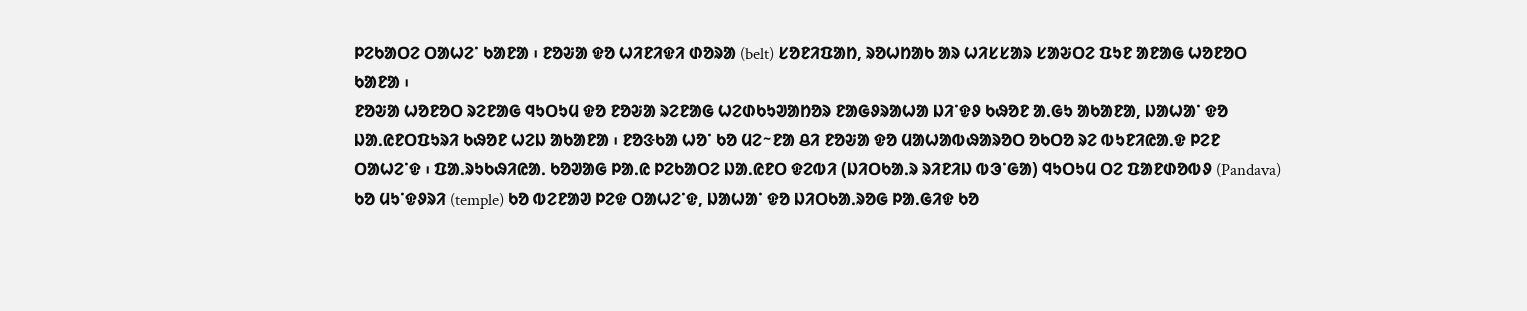ᱞᱮᱠᱟᱛᱮ ᱛᱟᱦᱮᱸ ᱠᱟᱱᱟ ᱾ ᱱᱚᱶᱟ ᱫᱚ ᱦᱤᱱᱤᱫᱤ ᱰᱚᱨᱟ (belt) ᱥᱚᱱᱤᱯᱟᱴ, ᱨᱚᱦᱴᱟᱠ ᱟᱨ ᱦᱤᱥᱥᱟᱨ ᱥᱟᱶᱛᱮ ᱯᱩᱱ ᱟᱱᱟᱜ ᱦᱚᱱᱚᱛ ᱠᱟᱱᱟ ᱾
ᱱᱚᱶᱟ ᱦᱚᱱᱚᱛ ᱨᱮᱱᱟᱜ ᱧᱩᱛᱩᱢ ᱫᱚ ᱱᱚᱶᱟ ᱨᱮᱱᱟᱜ ᱦᱮᱰᱠᱩᱣᱟᱴᱚᱨ ᱱᱟᱜᱽᱨᱟᱦᱟ ᱡᱤᱸᱫᱽ ᱠᱷᱚᱱ ᱟᱹᱜᱩ ᱟᱠᱟᱱᱟ, ᱡᱟᱦᱟᱸ ᱫᱚ ᱡᱟᱹᱭᱱᱛᱯᱩᱨᱤ ᱠᱷᱚᱱ ᱦᱮᱡ ᱟᱠᱟᱱᱟ ᱾ ᱱᱚᱝᱠᱟ ᱦᱚᱸ ᱠᱚ ᱢᱮᱻᱱᱟ ᱪᱤ ᱱᱚᱶᱟ ᱫᱚ ᱢᱟᱦᱟᱵᱷᱟᱨᱚᱛ ᱚᱠᱛᱚ ᱨᱮ ᱵᱩᱱᱤᱭᱟᱹᱫ ᱞᱮᱱ ᱛᱟᱦᱮᱸᱫ ᱾ ᱯᱟᱹᱨᱩᱠᱷᱤᱭᱟᱹ ᱠᱚᱣᱟᱜ ᱞᱟᱹᱭ ᱞᱮᱠᱟᱛᱮ ᱡᱟᱹᱭᱱᱛ ᱫᱮᱵᱤ (ᱡᱤᱛᱠᱟᱹᱨ ᱨᱤᱱᱤᱡ ᱵᱳᱸᱜᱟ) ᱧᱩᱛᱩᱢ ᱛᱮ ᱯᱟᱱᱰᱚᱵᱽ (Pandava) ᱠᱚ ᱢᱩᱸᱫᱽᱨᱤ (temple) ᱠᱚ ᱵᱮᱱᱟᱣ ᱞᱮᱫ ᱛᱟᱦᱮᱸᱫ, ᱡᱟᱦᱟᱸ ᱫᱚ ᱡᱤᱛᱠᱟᱹᱨᱚᱜ ᱞᱟᱹᱜᱤᱫ ᱠᱚ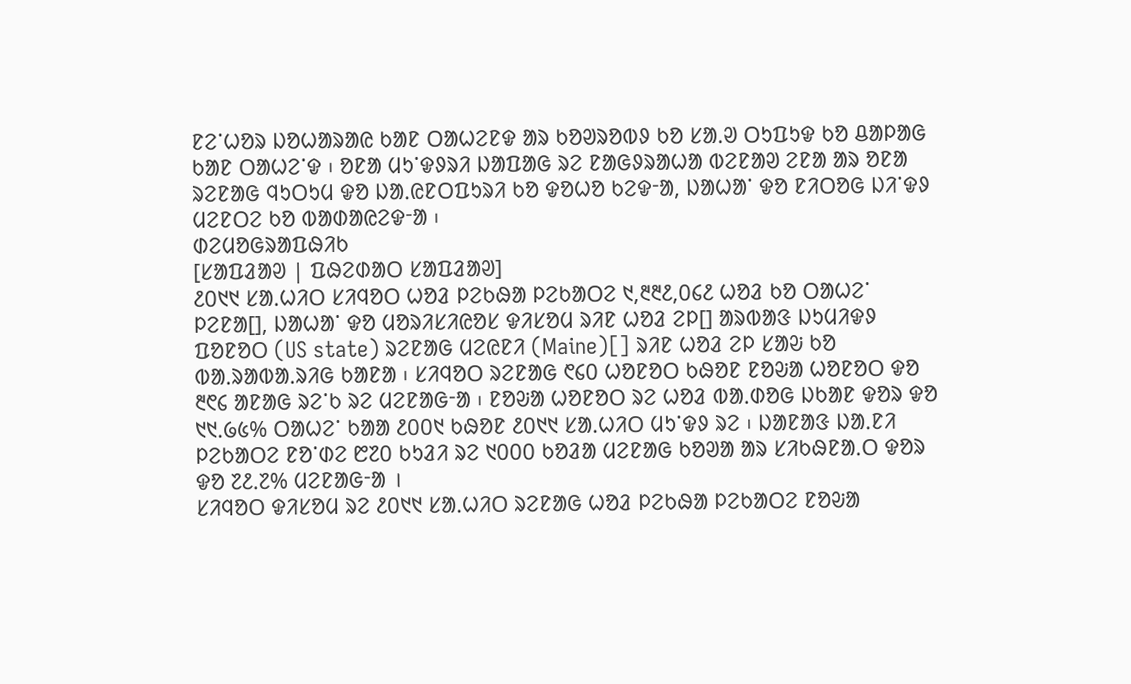ᱱᱮᱸᱦᱚᱨ ᱡᱚᱦᱟᱨᱟᱭ ᱠᱟᱱ ᱛᱟᱦᱮᱱᱫ ᱟᱨ ᱠᱚᱣᱨᱚᱵᱽ ᱠᱚ ᱥᱟᱹᱣ ᱛᱩᱯᱩᱫ ᱠᱚ ᱪᱟᱞᱟᱜ ᱠᱟᱱ ᱛᱟᱦᱮᱸᱫ ᱾ ᱚᱱᱟ ᱢᱩᱸᱫᱽᱨᱤ ᱡᱟᱯᱟᱜ ᱨᱮ ᱱᱟᱜᱽᱨᱟᱦᱟ ᱵᱮᱱᱟᱣ ᱮᱱᱟ ᱟᱨ ᱚᱱᱟ ᱨᱮᱱᱟᱜ ᱧᱩᱛᱩᱢ ᱫᱚ ᱡᱟᱹᱭᱱᱛᱯᱩᱨᱤ ᱠᱚ ᱫᱚᱦᱚ ᱠᱮᱫᱼᱟ, ᱡᱟᱦᱟᱸ ᱫᱚ ᱱᱤᱛᱚᱜ ᱡᱤᱸᱫᱽ ᱢᱮᱱᱛᱮ ᱠᱚ ᱵᱟᱰᱟᱭᱮᱫᱼᱟ ᱾
ᱰᱮᱢᱚᱜᱨᱟᱯᱷᱤᱠ
[ᱥᱟᱯᱲᱟᱣ | ᱯᱷᱮᱰᱟᱛ ᱥᱟᱯᱲᱟᱣ]
᱒᱐᱑᱑ ᱥᱟᱹᱦᱤᱛ ᱥᱤᱧᱚᱛ ᱦᱚᱲ ᱞᱮᱠᱷᱟ ᱞᱮᱠᱟᱛᱮ ᱑,᱓᱓᱒,᱐᱔᱒ ᱦᱚᱲ ᱠᱚ ᱛᱟᱦᱮᱸ ᱞᱮᱱᱟ[], ᱡᱟᱦᱟᱸ ᱫᱚ ᱢᱚᱨᱤᱥᱤᱭᱚᱥ ᱫᱤᱥᱚᱢ ᱨᱤᱱ ᱦᱚᱲ ᱮᱞ[] ᱟᱨᱵᱟᱝ ᱡᱩᱢᱤᱫᱽ ᱯᱚᱱᱚᱛ (US state) ᱨᱮᱱᱟᱜ ᱢᱮᱭᱱᱤ (Maine)[] ᱨᱤᱱ ᱦᱚᱲ ᱮᱞ ᱥᱟᱶ ᱠᱚ ᱵᱟᱹᱨᱟᱵᱟᱹᱨᱤᱜ ᱠᱟᱱᱟ ᱾ ᱥᱤᱧᱚᱛ ᱨᱮᱱᱟᱜ ᱖᱔᱐ ᱦᱚᱱᱚᱛ ᱠᱷᱚᱱ ᱱᱚᱶᱟ ᱦᱚᱱᱚᱛ ᱫᱚ ᱓᱖᱔ ᱟᱱᱟᱜ ᱨᱮᱸᱠ ᱨᱮ ᱢᱮᱱᱟᱜᱼᱟ ᱾ ᱱᱚᱶᱟ ᱦᱚᱱᱚᱛ ᱨᱮ ᱦᱚᱲ ᱵᱟᱹᱰᱚᱜ ᱡᱠᱟᱱ ᱫᱚᱨ ᱫᱚ ᱑᱑ᱹ᱙᱕% ᱛᱟᱦᱮᱸ ᱠᱟᱟ ᱒᱐᱐᱑ ᱠᱷᱚᱱ ᱒᱐᱑᱑ ᱥᱟᱹᱦᱤᱛ ᱢᱩᱸᱫᱽ ᱨᱮ ᱾ ᱡᱟᱱᱟᱝ ᱡᱟᱹᱱᱤ ᱞᱮᱠᱟᱛᱮ ᱱᱚᱸᱰᱮ ᱘᱗᱐ ᱠᱩᱲᱤ ᱨᱮ ᱑᱐᱐᱐ ᱠᱚᱲᱟ ᱢᱮᱱᱟᱜ ᱠᱚᱣᱟ ᱟᱨ ᱥᱤᱠᱷᱱᱟᱹᱛ ᱫᱚᱨ ᱫᱚ ᱗᱒ᱹ᱗% ᱢᱮᱱᱟᱜᱼᱟ ।
ᱥᱤᱧᱚᱛ ᱫᱤᱥᱚᱢ ᱨᱮ ᱒᱐᱑᱑ ᱥᱟᱹᱦᱤᱛ ᱨᱮᱱᱟᱜ ᱦᱚᱲ ᱞᱮᱠᱷᱟ ᱞᱮᱠᱟᱛᱮ ᱱᱚᱶᱟ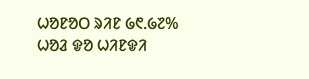ᱦᱚᱱᱚᱛ ᱨᱤᱱ ᱙᱖ᱹ᱙᱗% ᱦᱚᱲ ᱫᱚ ᱦᱤᱱᱫᱤ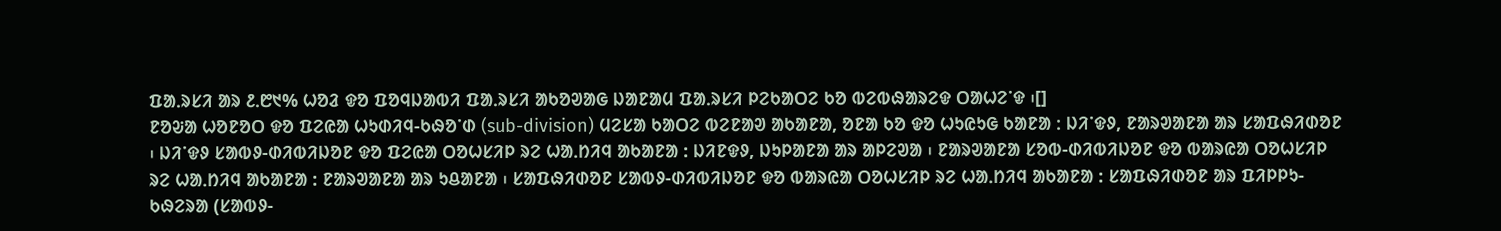ᱯᱟᱹᱨᱥᱤ ᱟᱨ ᱒ᱹ᱘᱑% ᱦᱚᱲ ᱫᱚ ᱯᱚᱧᱡᱟᱵᱤ ᱯᱟᱹᱨᱥᱤ ᱟᱠᱚᱣᱟᱜ ᱡᱟᱱᱟᱢ ᱯᱟᱹᱨᱥᱤ ᱞᱮᱠᱟᱛᱮ ᱠᱚ ᱵᱮᱵᱷᱟᱨᱮᱫ ᱛᱟᱦᱮᱸᱫ ᱾[]
ᱱᱚᱶᱟ ᱦᱚᱱᱚᱛ ᱫᱚ ᱯᱮᱭᱟ ᱦᱩᱰᱤᱧ-ᱠᱷᱚᱸᱰ (sub-division) ᱢᱮᱥᱟ ᱠᱟᱛᱮ ᱵᱮᱱᱟᱣ ᱟᱠᱟᱱᱟ, ᱚᱱᱟ ᱠᱚ ᱫᱚ ᱦᱩᱭᱩᱜ ᱠᱟᱱᱟ ᱺ ᱡᱤᱸᱫᱽ, ᱱᱟᱨᱣᱟᱱᱟ ᱟᱨ ᱥᱟᱯᱷᱤᱰᱚᱱ ᱾ ᱡᱤᱸᱫᱽ ᱥᱟᱵᱽ-ᱰᱤᱵᱤᱡᱚᱱ ᱫᱚ ᱯᱮᱭᱟ ᱛᱚᱦᱥᱤᱞ ᱨᱮ ᱦᱟᱹᱴᱤᱧ ᱟᱠᱟᱱᱟ : ᱡᱤᱱᱫᱽ, ᱡᱩᱞᱟᱱᱟ ᱟᱨ ᱟᱞᱮᱣᱟ ᱾ ᱱᱟᱨᱣᱟᱱᱟ ᱥᱚᱵ-ᱰᱤᱵᱤᱡᱚᱱ ᱫᱚ ᱵᱟᱨᱭᱟ ᱛᱚᱦᱥᱤᱞ ᱨᱮ ᱦᱟᱹᱴᱤᱧ ᱟᱠᱟᱱᱟ : ᱱᱟᱨᱣᱟᱱᱟ ᱟᱨ ᱩᱪᱟᱱᱟ ᱾ ᱥᱟᱯᱷᱤᱰᱚᱱ ᱥᱟᱵᱽ-ᱰᱤᱵᱤᱡᱚᱱ ᱫᱚ ᱵᱟᱨᱭᱟ ᱛᱚᱦᱥᱤᱞ ᱨᱮ ᱦᱟᱹᱴᱤᱧ ᱟᱠᱟᱱᱟ : ᱥᱟᱯᱷᱤᱰᱚᱱ ᱟᱨ ᱯᱤᱞᱞᱩ-ᱠᱷᱮᱨᱟ (ᱥᱟᱵᱽ-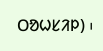ᱛᱚᱦᱥᱤᱞ) ᱾